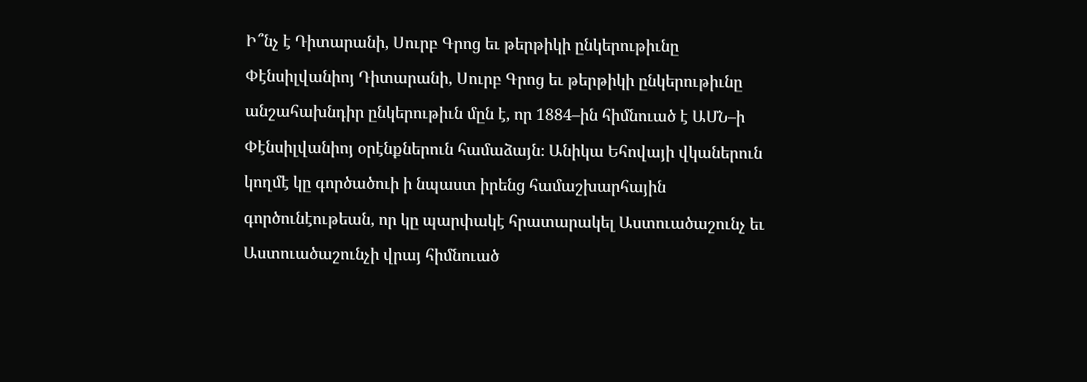Ի՞նչ է Դիտարանի, Սուրբ Գրոց եւ թերթիկի ընկերութիւնը
Փէնսիլվանիոյ Դիտարանի, Սուրբ Գրոց եւ թերթիկի ընկերութիւնը անշահախնդիր ընկերութիւն մըն է, որ 1884–ին հիմնուած է ԱՄՆ–ի Փէնսիլվանիոյ օրէնքներուն համաձայն։ Անիկա Եհովայի վկաներուն կողմէ կը գործածուի ի նպաստ իրենց համաշխարհային գործունէութեան, որ կը պարփակէ հրատարակել Աստուածաշունչ եւ Աստուածաշունչի վրայ հիմնուած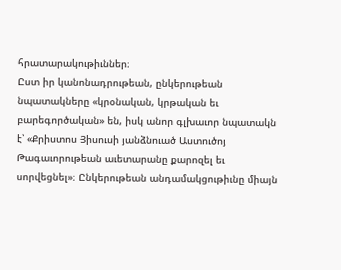հրատարակութիւններ։
Ըստ իր կանոնադրութեան, ընկերութեան նպատակները «կրօնական, կրթական եւ բարեգործական» են, իսկ անոր գլխաւոր նպատակն է՝ «Քրիստոս Յիսուսի յանձնուած Աստուծոյ Թագաւորութեան աւետարանը քարոզել եւ սորվեցնել»։ Ընկերութեան անդամակցութիւնը միայն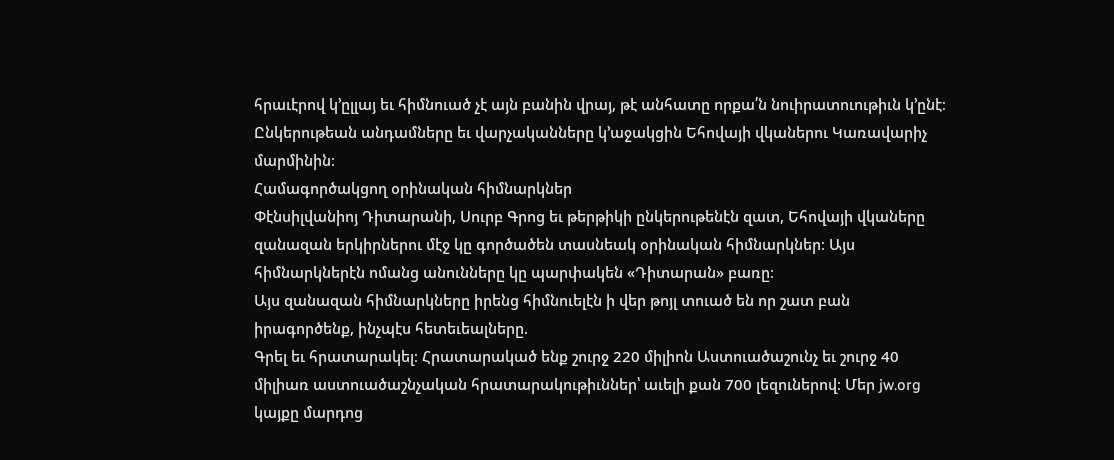հրաւէրով կ’ըլլայ եւ հիմնուած չէ այն բանին վրայ, թէ անհատը որքա՛ն նուիրատուութիւն կ’ընէ։ Ընկերութեան անդամները եւ վարչականները կ’աջակցին Եհովայի վկաներու Կառավարիչ մարմինին։
Համագործակցող օրինական հիմնարկներ
Փէնսիլվանիոյ Դիտարանի, Սուրբ Գրոց եւ թերթիկի ընկերութենէն զատ, Եհովայի վկաները զանազան երկիրներու մէջ կը գործածեն տասնեակ օրինական հիմնարկներ։ Այս հիմնարկներէն ոմանց անունները կը պարփակեն «Դիտարան» բառը։
Այս զանազան հիմնարկները իրենց հիմնուելէն ի վեր թոյլ տուած են որ շատ բան իրագործենք, ինչպէս հետեւեալները.
Գրել եւ հրատարակել։ Հրատարակած ենք շուրջ 220 միլիոն Աստուածաշունչ եւ շուրջ 40 միլիառ աստուածաշնչական հրատարակութիւններ՝ աւելի քան 700 լեզուներով։ Մեր jw.org կայքը մարդոց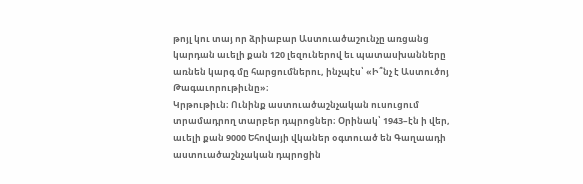թոյլ կու տայ որ ձրիաբար Աստուածաշունչը առցանց կարդան աւելի քան 120 լեզուներով եւ պատասխանները առնեն կարգ մը հարցումներու, ինչպէս՝ «Ի՞նչ է Աստուծոյ Թագաւորութիւնը»։
Կրթութիւն։ Ունինք աստուածաշնչական ուսուցում տրամադրող տարբեր դպրոցներ։ Օրինակ՝ 1943–էն ի վեր, աւելի քան 9000 Եհովայի վկաներ օգտուած են Գաղաադի աստուածաշնչական դպրոցին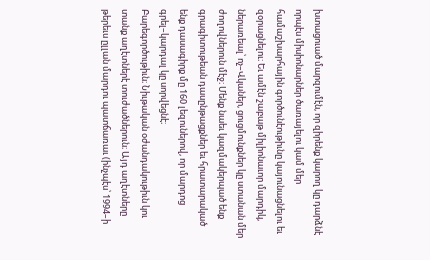խտացուած մարզումէն, որ զիրենք կարող կը դարձնէ որպէս միսիոնարներ ծառայելու կամ մեր համաշխարհային գործունէութիւնը կայունացնելու եւ զօրացնելու։ Եւ ամէն շաբաթ միլիոնաւոր մարդիկ, ներառեալ՝ ոչ–Վկաներ, ցուցմունքներ կը ստանան մեր ժողովներուն մէջ։ Մենք նաեւ կազմակերպած ենք գրագիտութեան դասընթացքներ եւ հրատարակած ենք դասագիրք մը 160 լեզուներով, որ մարդոց գրել–կարդալ կը սորվեցնէ։
Բարեգործութիւն։ Նիւթական օժանդակութիւն կու տանք աղէտներէ տուժածներուն։ Այդ աղէտները թերեւս ըլլան մարդու պատճառաւ (ինչպէս՝ 1994–ի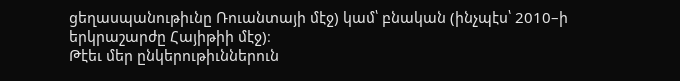ցեղասպանութիւնը Ռուանտայի մէջ) կամ՝ բնական (ինչպէս՝ 2010–ի երկրաշարժը Հայիթիի մէջ)։
Թէեւ մեր ընկերութիւններուն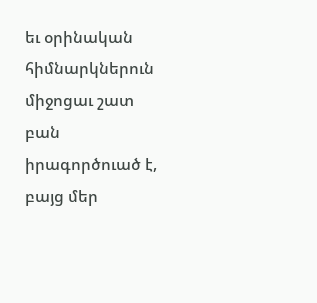եւ օրինական հիմնարկներուն միջոցաւ շատ բան իրագործուած է, բայց մեր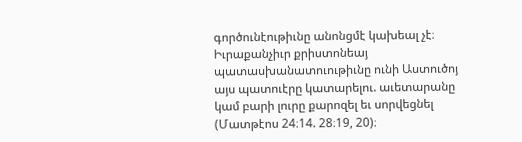գործունէութիւնը անոնցմէ կախեալ չէ։ Իւրաքանչիւր քրիստոնեայ պատասխանատուութիւնը ունի Աստուծոյ այս պատուէրը կատարելու. աւետարանը կամ բարի լուրը քարոզել եւ սորվեցնել (Մատթէոս 24։14. 28։19, 20)։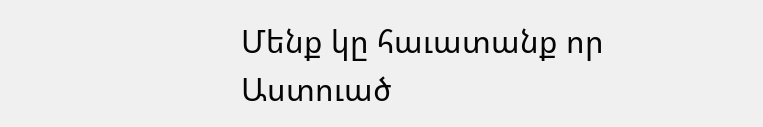Մենք կը հաւատանք որ Աստուած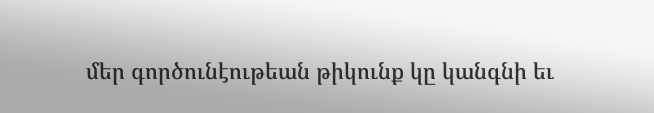մեր գործունէութեան թիկունք կը կանգնի եւ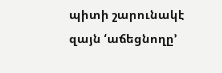պիտի շարունակէ զայն ‘աճեցնողը’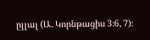ըլլալ (Ա. Կորնթացիս 3։6, 7)։